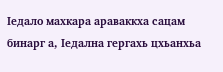Iедало махкара араваккха сацам бинарг а, Iедална гергахь цхьанхьа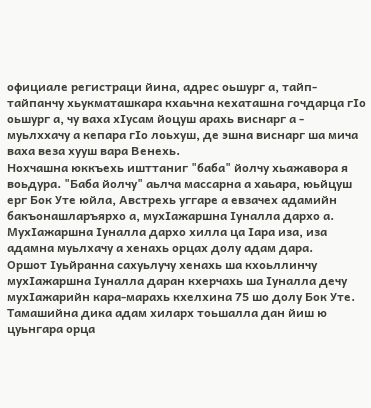официале регистраци йина, адрес оьшург а, тайп-тайпанчу хьукматашкара кхаьчна кехаташна гочдарца гIо оьшург а, чу ваха хIусам йоцуш арахь виснарг а - муьлххачу а кепара гIо лоьхуш, де эшна виснарг ша мича ваха веза хууш вара Венехь.
Нохчашна юккъехь ишттаниг "баба" йолчу хьажавора я воьдура. "Баба йолчу" аьлча массарна а хаьара, юьйцуш ерг Бок Уте юйла, Австрехь уггаре а евзачех адамийн бакъонашларъярхо а, мухIажаршна Iуналла дархо а. МухIажаршна Iуналла дархо хилла ца Iара иза, иза адамна муьлхачу а хенахь орцах долу адам дара.
Оршот Iуьйранна сахуьлучу хенахь ша кхоьллинчу мухIажаршна Iуналла даран кхерчахь ша Iуналла дечу мухIажарийн кара-марахь кхелхина 75 шо долу Бок Уте.
Тамашийна дика адам хиларх тоьшалла дан йиш ю цуьнгара орца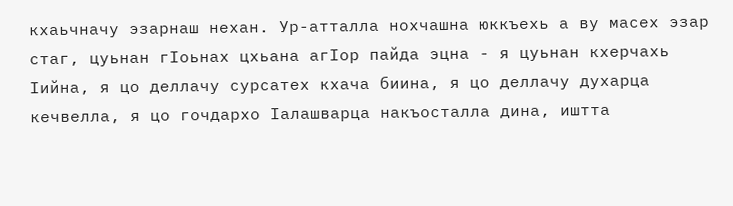кхаьчначу эзарнаш нехан. Ур-атталла нохчашна юккъехь а ву масех эзар стаг, цуьнан гIоьнах цхьана агIор пайда эцна - я цуьнан кхерчахь Iийна, я цо деллачу сурсатех кхача биина, я цо деллачу духарца кечвелла, я цо гочдархо Iалашварца накъосталла дина, иштта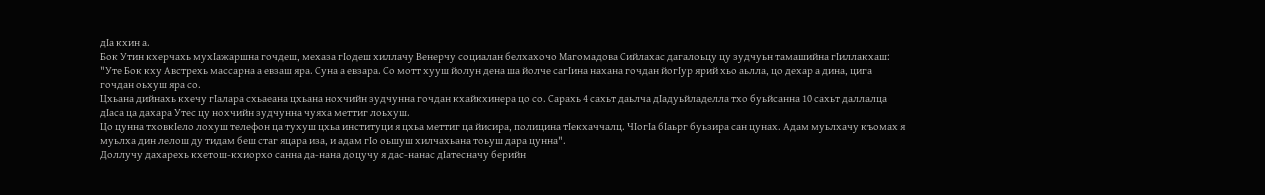дIа кхин а.
Бок Утин кхерчахь мухIажаршна гочдеш, мехаза гIодеш хиллачу Венерчу социалан белхахочо Магомадова Сийлахас дагалоьцу цу зудчуьн тамашийна гIиллакхаш: "Уте Бок кху Австрехь массарна а евзаш яра. Суна а евзара. Со мотт хууш йолун дена ша йолче сагIина нахана гочдан йогIур ярий хьо аьлла, цо дехар а дина, цига гочдан оьхуш яра со.
Цхьана дийнахь кхечу гIалара схьаеана цхьана нохчийн зудчунна гочдан кхайкхинера цо со. Сарахь 4 сахьт даьлча дIадуьйладелла тхо буьйсанна 10 сахьт даллалца дIаса ца дахара Утес цу нохчийн зудчунна чуяха меттиг лоьхуш.
Цо цунна тховкIело лохуш телефон ца тухуш цхьа институци я цхьа меттиг ца йисира, полицина тIекхаччалц. ЧIогIа бIаьрг буьзира сан цунах. Адам муьлхачу къомах я муьлха дин лелош ду тидам беш стаг яцара иза, и адам гIо оьшуш хилчахьана тоьуш дара цунна".
Доллучу дахарехь кхетош-кхиорхо санна да-нана доцучу я дас-нанас дIатесначу берийн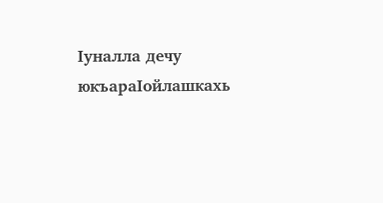Iуналла дечу юкъараIойлашкахь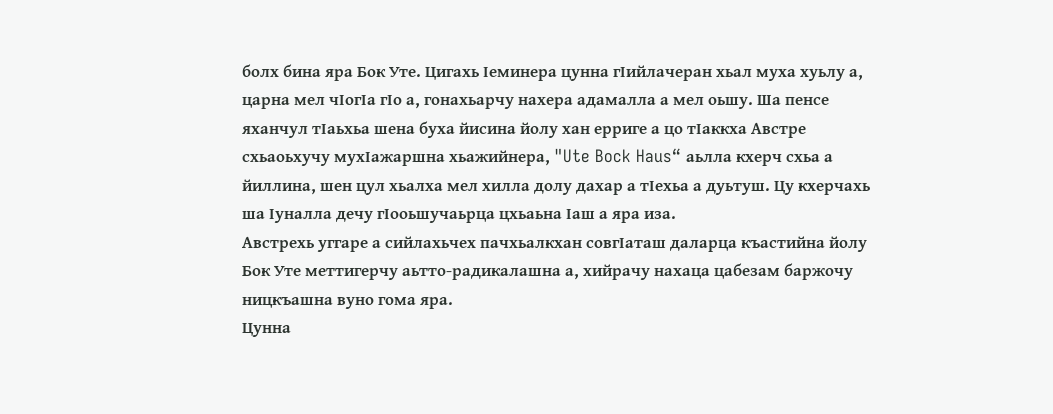болх бина яра Бок Уте. Цигахь Iеминера цунна гIийлачеран хьал муха хуьлу а, царна мел чIогIа гIо а, гонахьарчу нахера адамалла а мел оьшу. Ша пенсе яханчул тIаьхьа шена буха йисина йолу хан ерриге а цо тIаккха Австре схьаоьхучу мухIажаршна хьажийнера, "Ute Bock Haus“ аьлла кхерч схьа а йиллина, шен цул хьалха мел хилла долу дахар а тIехьа а дуьтуш. Цу кхерчахь ша Iуналла дечу гIооьшучаьрца цхьаьна Iаш а яра иза.
Австрехь уггаре а сийлахьчех пачхьалкхан совгIаташ даларца къастийна йолу Бок Уте меттигерчу аьтто-радикалашна а, хийрачу нахаца цабезам баржочу ницкъашна вуно гома яра.
Цунна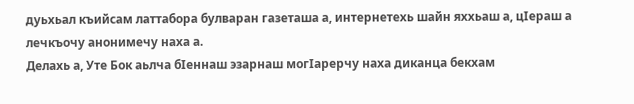дуьхьал къийсам латтабора булваран газеташа а, интернетехь шайн яххьаш а, цIераш а лечкъочу анонимечу наха а.
Делахь а, Уте Бок аьлча бIеннаш эзарнаш могIарерчу наха диканца бекхам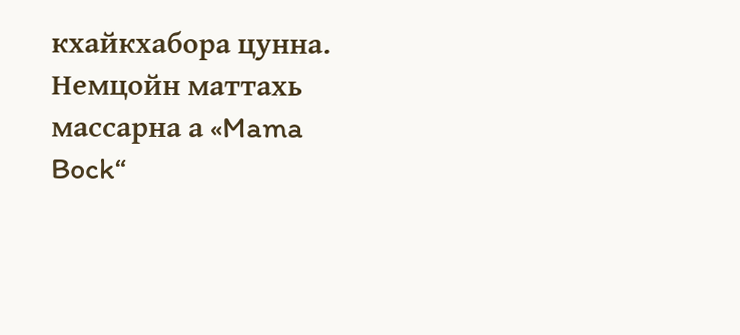кхайкхабора цунна. Немцойн маттахь массарна а «Mama Bock“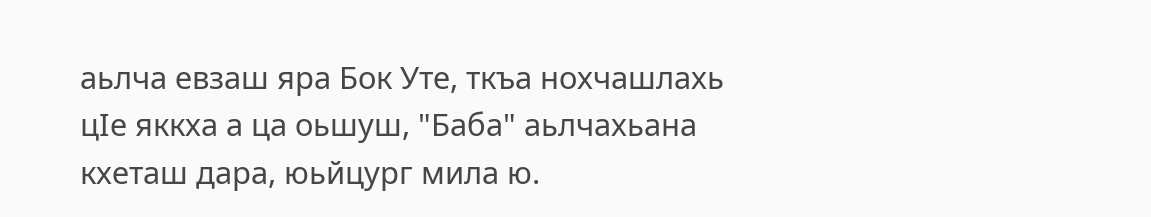аьлча евзаш яра Бок Уте, ткъа нохчашлахь цIе яккха а ца оьшуш, "Баба" аьлчахьана кхеташ дара, юьйцург мила ю.